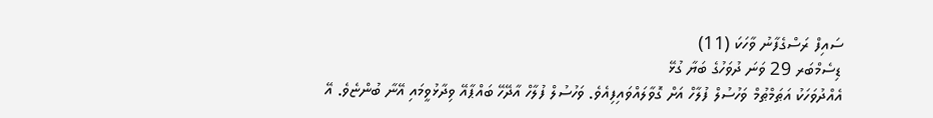ސައިފް ރަސްގެފާނު ވާހަކަ (11)
ޑިސެމްބަރ 29 ވަނަ ދުވަހުގެ ބަޔާ ގުޅޭ
އެއްދުވަހަކު އަޠަމްޠުމް ވަހުސުލް ފުލާހް އަށް ގޮވާލައްވައިފިއެވެ. ވަހުސުލް ފުލާހް އާދޭހޭ ބައްޕާއޭ ވިދާޅުވީމައި އޭނާ ބުންޏެވެ. އޭ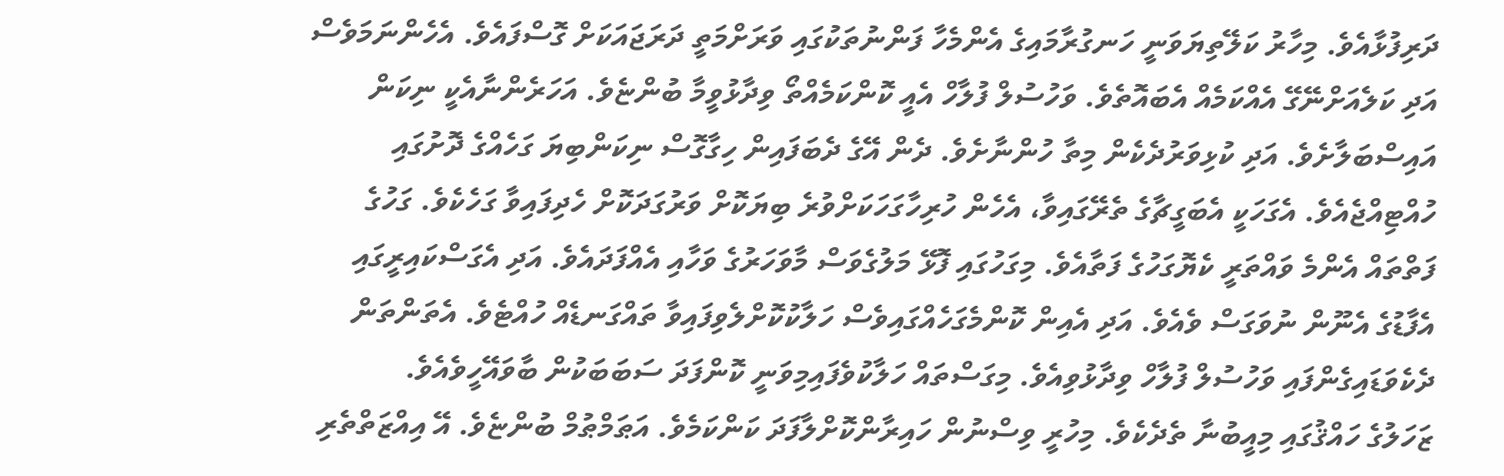ދަރިފުޅާއެވެ. މިހާރު ކަލޭތިޔަވަނީ ހަނގުރާމައިގެ އެންމެހާ ފަންނުތަކުގައި ވަރަށްމަތީ ދަރަޖައަކަށް ގޮސްފައެވެ. އެހެންނަމަވެސް އަދި ކަލެއަށްނޭގޭ އެއްކަމެއް އެބައޮތެވެ. ވަހުސުލް ފުލާހް އެއީ ކޮންކަމެއްތޯ ވިދާޅުވީމާ ބުންޏެވެ. އަހަރެންނާއެކީ ނިކަން އައިސްބަލާށެވެ. އަދި ކުޅިވަރުދެކެން މިތާ ހުންނާށެވެ. ދެން އޭގެ ދެބަފައިން ހިގާގޮސް ނިކަންބިޔަ ގަހެއްގެ ދޮށުގައި ހުއްޓިއްޖެއެވެ. އެގަހަކީ އެބަގީޗާގެ ތެރޭގައިވާ، އެހެން ހުރިހާގަހަކަށްވުރެ ބިޔަކޮށް ވަރުގަދަކޮށް ހެދިފައިވާ ގަހެކެވެ. ގަހުގެ ފަތްތައް އެންމެ ވައްތަރީ ކެޔޮގަހުގެ ފަތާއެވެ. މިގަހުގައި ފޮޅޭ މަލުގެވަސް މާވަހަރުގެ ވަހާއި އެއްފަދައެވެ. އަދި އެގަސްކައިރީގައި އެފާޑުގެ އެނޫން ނުވަގަސް ވެއެވެ. އަދި އެއިން ކޮންމެގަހެއްގައިވެސް ހަލާކުކޮށްލެވިފައިވާ ތައްގަނޑެއް ހުއްޓެވެ. އެތަންތަން ދެކެވަޑައިގެންފައި ވަހުސުލް ފުލާހް ވިދާޅުވިއެވެ. މިގަސްތައް ހަލާކުވެފައިމިވަނީ ކޮންފަދަ ސަބަބަކުން ބާވައޭހީވެއެވެ.
ޒަހަލުގެ ހައްޤުގައި މިއީބުނާ ތެދެކެވެ. މިހުރީ ވިސްނުން ހައިރާންކޮށްލާފަދަ ކަންކަމެވެ. އަޠަމްޠުމް ބުންޏެވެ. އޭ އިއްޒަތްތެރި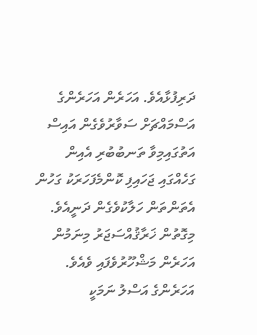ދަރިފުޅާއެވެ. އަހަރެން އަހަރެންގެ އަސްމައްޗަށް ސަވާރުވެގެން އައިސް އަތުގައިމިވާ ތަނބުބުރި އެއިން ގަހެއްގައި ޖަހައިފި ކޮންމެފަހަރަކު ގަހުން އެތަންތަން ހަލާކުވެގެން ދަނީއެވެ. މިގޮތުން ޚަރާޤުއްސަޖަރު މިނަމުން އަހަރެން މަޝްހޫރުވެފައި ވެއެވެ. އަހަރެންގެ އަސްލު ނަމަކީ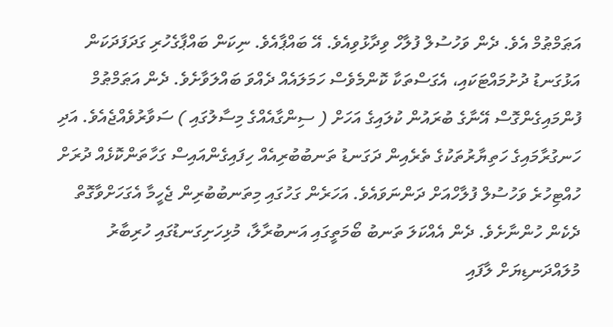އަޠަމްޠުމް އެވެ. ދެން ވަހުސުލް ފުލާހް ވިދާޅުވިއެވެ. އޭ ބައްޕާއެވެ. ނިކަން ބައްޕާގެހުރި ގަދަފަދަކަން އަޅުގަނޑު ދުށުމައްޓަކައި، އެގަސްތަކާ ކޮންމެވެސް ހަމަލައެއް ދެއްވަ ބައްލަވާށެވެ. ދެން އަޠަމްޠުމް ފުންމައިގެންގޮސް އޭނާގެ ބުރައުން ކުލައިގެ އަހަށް ( ސިންގާއެއްގެ މިސާލުގައި ) ސަވާރުވެއްޖެއެވެ. އަދި ހަނގުރާމައިގެ ހަތިޔާރުތަކުގެ ތެރެއިން ދަގަނޑު ތަނބުބުރިއެއް ހިފައިގެންއައިސް ގަހާތަންކޮޅެއް ދުރަށް ހުއްޓިހުރެ ވަހުސުލް ފުލާހްއަށް ދަންނަވައެވެ. އަހަރެން ގަހުގައި މިތަނބުބުރިން ޖެހީމާ އެގަހަށްވާގޮތް ދެކެން ހުންނާށެވެ. ދެން އެއްކަލަ ތަނބު ބޯމަތީގައި އަނބުރާލާ، މުޅިހަށިގަނޑުގައި ހުރިބާރު މުލައްދަނޑިޔަށް ލާފައި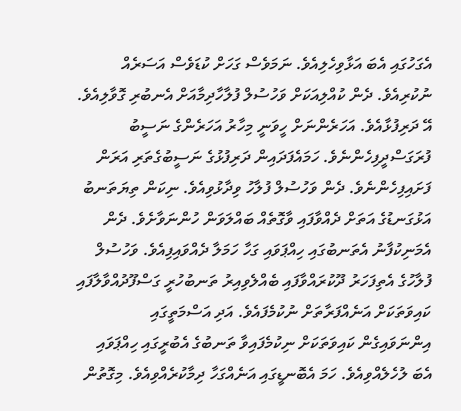އެގަހުގައި އެބަ އަޅާވިހެލިއެވެ. ނަމަވެސް ގަހަށް ކުޑަވެސް އަސަރެއް ނުކުރިއެވެ. ދެން ކުއްލިއަކަށް ވަހުސުލް ފުލާހާދިމާއަށް އެނބުރި ގޮވާލިއެވެ. އޭ ދަރިފުޅާއެވެ. އަހަރެންނަށް ހީވަނީ މިހާރު އަހަރެންގެ ނަސީބު ފުރަގަސްދީފިހެންނެވެ. ހަމައެފަދައިން ދަރިފުޅުގެ ނަސީބުގެތަރި އަރަން ފަށައިފިހެންނެވެ. ދެން ވަހުސުލް ފުލާހު ވިދާޅުވިއެވެ. ނިކަން ތިޔަތަނބު އަޅުގަނޑުގެ އަތަށް ދެއްވާފައި ވާގޮތެއް ބައްލަވަން ހުންނަވާށެވެ. ދެން އެމަނިކުފާނު އެތަނބުގައި ހިއްޕަވައި ގަހާ ހަމަލާ ދެއްވައިފިއެވެ. ވަހުސުލް ފުލާހުގެ އެތިފަހަރު ދޫކުރައްވާފައި ބެއްލެވިއިރު ތަނބުހުރީ ގަސްފޫދުއްވާލާފައި ކައިވަތަކަށް އަނެއްފަރާތަށް ނުކުމެފައެވެ. އަދި އަސްމަތީގައި އިންނަވައިގެން ކައިވަތަކަށް ނިކުމެފައިވާ ތަނބުގެ އެބުރީގައި ހިއްޕަވައި އެބަ ލުހެލެއްވިއެވެ. ހަމަ އެބޮނޑީގައި އަނެއްގަހާ ދިމާކުރެއްވިއެވެ. މިގޮތުން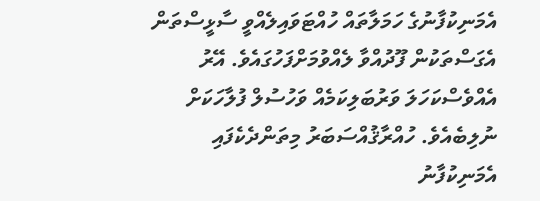އެމަނިކުފާނުގެ ހަމަލާތައް ހުއްޓަވައިލެއްވީ ސާޅީސްތަން އެގަސްތަކުން ފޫދުއްވާ ލެއްވުމަށްފަހުގައެވެ. އޭރު އެއްވެސްކަހަލަ ވަރުބަލިކަމެއް ވަހުސުލް ފުލާހަކަށް ނުލިބެއެވެ. ހުއްރާޤުއްސަބަރު މިތަންދެކެފައި އެމަނިކުފާނު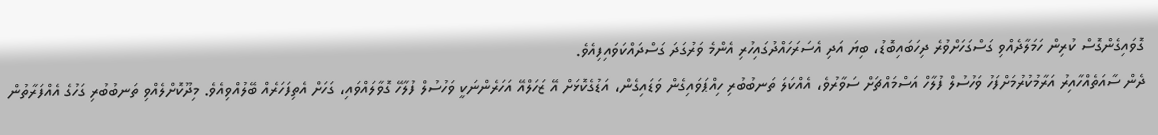ގޮވައިގެންގޮސް ކުރިން ހަމަލާދެއްވި ގަސްގަހަށްވުރެ ދިހަބައިބޮޑު، ބިޔަ އަދި އެސަރަހައްދުގައިހުރި އެންމެ ވަރުގަދަ ގަސްދައްކަވައިފިއެވެ.
ދެން ސާއަތެއްހާއިރު އަރާމުކުރުމަށްފަހު ވަހުސުލް ފުލާހް އަސްމައްޗަށް ސަވާރުވެ، އެއްކަލަ ތަނބުބުރި ހިއްޕަވައިގެން ވަޑައިގެން، އަޑުގެކޮޅަށް އޭ ޒަހަލްއޭ އަހަރެންނަކީ ވަހުސުލް ފުލާހޭ ގޮވާލައްވައި، ގަހަށް އެތިފަހަރެއް ބޭލުއްވިއެވެ. މިދޫކޮށްލެއްވި ތަނބުބުރި ގަހުގެ އެއްފަރާތުން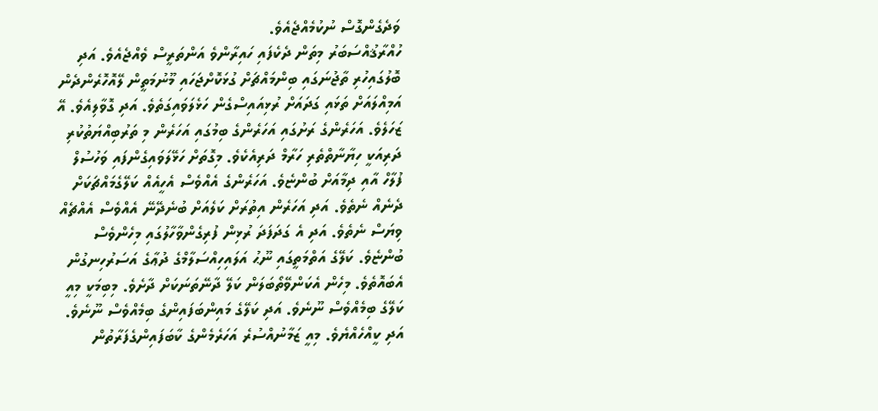ވަދެގެންގޮސް ނުކުމެއްޖެއެވެ.
ހުއްރާޤުއްސަބަރު މިތަން ދެކެފައި ހައިރާންވެ އަންތަރީސް ވެއްޖެއެވެ. އަދި ބޮލުގައިހުރި ތާޖުނަގައި ބިންމައްޗަށް ގުޅަކޮށްޖަހައި މޫނުމަތީން ލޭއޮހޮރެންދެން އަމިއްލައަށް ތަޅައި ގަދައަށް ރުޅިއައިސްގެން ހަޅެލަވައިގަތެވެ. އަދި ގޮވާލިއެވެ. އޭ ޒަހަލެވެ. އަހަރެންގެ ރަށުގައި އަހަރެންގެ ބިމުގައި އަހަރެން މި ތަރުބިއްޔަތުކުރި ދަރިއަކީ ހިޔާނާތްތެރި ހަރާމް ދަރިއެކެވެ. މިގޮތަށް ހަޅޭލަވައިގެންފައި ވަހުސުލް ފުލާހް އާއި ދިމާއަށް ބުންޏެވެ. އަހަރެންގެ އެއްވެސް އެހީއެއް ކަލޭގެމައްޗަކަށް ދެނެއް ނެތެވެ. އަދި އަހަރެން އިތުރަށް ކަލެއަށް ބުނެދޭނޭ އެއްވެސް އެއްޗެއް ވިޔަސް ނެތެވެ. އަދި އެ ގަދަފަދަ ރުޅިން ފުރިގެންވާހާލުގައި މިހެންވެސް ބުންޏެވެ. ކަލޭގެ އަތްމަތީގައި ނޫޙު އަލައިހިއްސަލާމްގެ ދުޢާގެ އަސަރުހިނގުން އެބައޮތެވެ. މިހެން އެކަންވޭތޯބަލަން ކަލޭ ދާނޭތަނަކަށް ދާށެވެ. މިބިމަކީ މިއީ ކަލޭގެ ބިމެއްވެސް ނޫނެވެ. އަދި ކަލޭގެ މައިންބަފައިންގެ ބިމެއްވެސް ނޫނެވެ. އަދި ކީއްހެއްޔެވެ. މިއީ ޒަމާނުއްސުރެ އަހަރެމެންގެ ކާބަފައިންގެފަރާތުން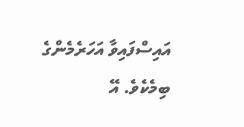އައިސްފައިވާ އަހަރެމެންގެ ބިމެކެވެ. އޭ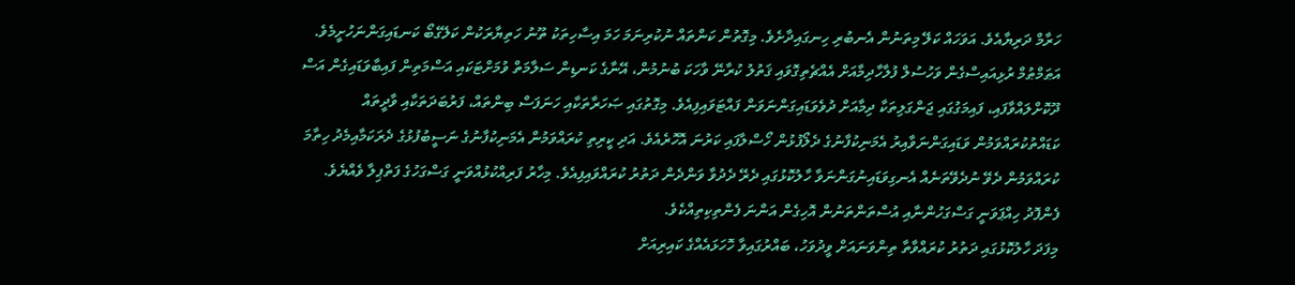ހަރާމް ދަރިޔާއެވެ. އަވަހައް ކަލޭ މިތަނުން އެނބުރި ހިނގައިދާށެވެ. މިގޮތުން ކަންތައް ނުކުރިނަމަ ހަމަ އިސާހިތަކު ތޫނު ހަތިޔާރަކުން ކަލޭގެބޯ ކަނޑައިގަންނަހުށީމެވެ.
އަޠަމްޠުމް ރުޅިއައިސްގެން ވަހުސުލް ފުލާހާދިމާއަށް އެއްޗެތިގޮވައި ޤަތުލު ކުރާނޭ ވާހަކަ ބުނުމުން، އޭނާގެ ކަނޑިން ސަލާމަތް ވުމަށްޓަކައި އަސްމަތިން ފައިބާވަޑައިގެން އަސް ދޫކޮށްލައްވާފައި، ފައިމަގުގައި ޖަންގަލިތަކާ ދިމާއަށް ދުވެވަޑައިގަންނަވަން ފައްޓަވައިފިއެވެ. މިގޮތުގައި ޞަހަރާތަކާއި ހަނަފަސް ބިންތައް، ފަރުބަދަތަކާއި ވާދީތައް ކަޑައްތުކުރައްވަމުން ވަޑައިގަންނަވާއިރު އެމަނިކުފާނުގެ ދެލޯފުޅުން ހޯސްލާފައި ކަރުނަ އޮހޮރެއެވެ. އަދި ކީރިތި ކުރައްވަމުން އެމަނިކުފާނުގެ ނަސީބުފުޅުގެ ދެރަކަމާއިމެދު ހިތާމަ ކުރައްވަމުން ދެވޭ ނުދެވޭތަނެއް އެނގިވަޑައިނުގަންނަވާ ހާލުކޮޅުގައި ދެރޭ ދެދުވާ ވަންދެން ދަތުރު ކުރައްވައިފިއެވެ. މިހާރު ފަރިއްކުޅުއްވަނީ ގަސްގަހުގެ ފަތްޕިލާ ވެއްޔެވެ. ފެންފޮދު ހިއްޕަވަނީ ގަސްގަހުންނާއި އުސްތަންތަނުން އޮހިގެން އަންނަ ފެންތިކިތިއްކެވެ.
މިފަދަ ހާލުކޮޅުގައި ދަތުރު ކުރައްވާތާ ތިންވަނައަށް ވީދުވަހު، ބައްރުގައިވާ ހޮހަޅައެއްގެ ކައިރިއަށް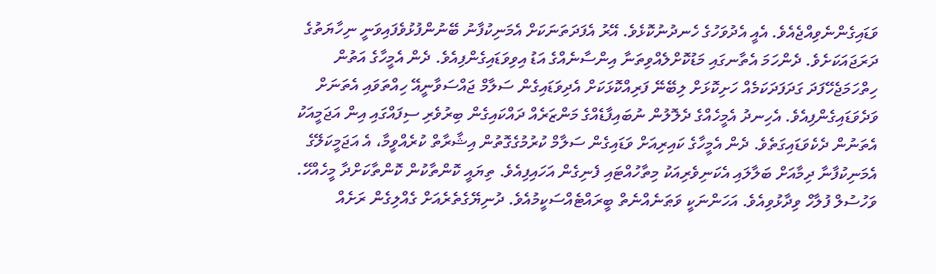ވަޑައިގެންނެވިއްޖެއެވެ. އެއީ އެދުވަހުގެ ހެނދުނުކޮޅެވެ. އޭރު އެފަދަތަނަކަށް އެމަނިކުފާނު ބޭނުންފުޅުވެފައިވަނީ ނިހާޔަތުގެ ދަރަޖައަކަށެވެ. ދެންހަމަ އެތާނގައި މަޑުކޮށްލެއްވިތަނާ އިންސާނެއްގެ އަޑު އިވިވަޑައިގެންފިއެވެ. ދެން އެމީހާގެ އަތުން ހިތްހަމަޖެހޭފަދަ ގަދަފަދަކަމެއް ހަށިކޮޅަށް ލިބޭނޭ ފަރިއްކޮޅަކަށް އެދިވަޑައިގެން ސަލާމް ޖައްސަވާނީއޭ ހިއްތަވައި އެތަނަށް ވަދެވަޑައިގެންފިއެވެ. އެހިނދު އެމީހެއްގެ ދެލޮލުން ނުބައިފާޑެއްގެ މަންޒަރެއް ދައްކައިގެން ބިރުވެރި ސިފައްގައި އިން އަޖަމީއަކު އެތަނުން ދެކެވަޑައިގަތެވެ. ދެން އެމީހާގެ ކައިރިއަށް ވަޑައިގެން ސަލާމް ކުރުމުގެގޮތުން އިޝާރާތް ކުރެއްވީމާ، އެ އަޖަމީކަލޭގެ އެމަނިކުފާނާ ދިމާއަށް ބަލާލައި އެކަނިވެރިއަކު މިތާހުއްޓައި ފެނިގެން އަހައިފިއެވެ. ތިޔައީ ކޮންތާކުން ކޮންތާކަށްދާ މީހެއްހޭ. ވަހުސުލް ފުލާހް ވިދާޅުވިއެވެ. އަހަންނަކީ ވަޠަނެއްނެތް ބީރައްޓެއްސަކީމުއެވެ. ދުނިޔޭގެތެރެއަށް ގެއްލިގެން ރަށެއް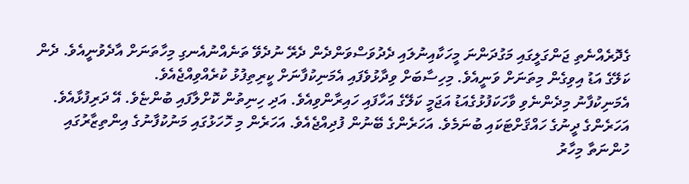ގެދޮރެއްނެތި ޖަންގަލީގައި މަގުދަންނަ މީހަކާއިނުލައި ދެދުވަސްވަންދެން ދެރޭ ނުދެވޭ ތަނެއްނުއެނގި މިހާތަނަށް އާދެވުނީއެވެ. ދެން ކަލޭގެ އަޑު އިވިގެން މިތަނަށް ވަނީއެވެ. މިހިސާބަށް ވިދާޅުވެފައި އެމަނިކުފާނަށް ކީރިތިފުޅު ކުރެއްވިއްޖެއެވެ.
އެމަނިކުފާނު މިދެންނެވި ވާހަކަފުޅުގެއަޑު އަޖަމީ ކަލޭގެ އަހާފައި ހައިރާންވިއެވެ. އަދި ހިނިތުން ކޮށްލާފައި ބުންޏެވެ. އޭ ދަރިފުޅާއެވެ. އަހަރެންގެ ދީނުގެ ހައްޤަށްޓަކައި ބުނަމެވެ. އަހަރެންގެ ބޭނުން ފުދިއްޖެއެވެ. އަހަރެން މި ހޮހަޅުގައި މަނުކުފާނުގެ އިންތިޒާރުގައި ހުންނަތާ މިހާރު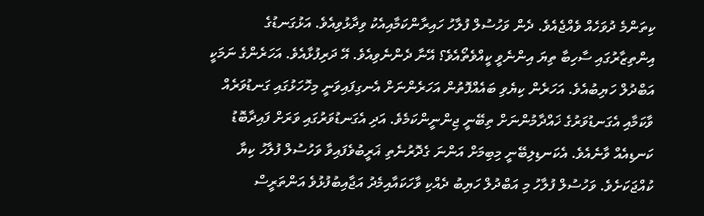ކިތަންމެ ދުވަހެއް ވެއްޖެއެވެ. ދެން ވަހުސުލް ފުލާހު ހައިރާންކަމާއިއެކު ވިދާޅުވިއެވެ. އަޅުގަނޑުގެ އިންތިޒާރުގައި ސާހިބާ ތިޔަ އިންނެވީ ކީއްވެތޯއެވެ؟ އޭނާ ދެންނެވިއެވެ. އޭ ދަރިފުޅާއެވެ. އަހަރެންގެ ނަމަކީ އަބްދުލް ހަޔިބުއެވެ. އަހަރެން ކިޔެވި ބައެއްފޮތުން އަހަރެންނަށް އެނގިފައިވަނީ މިހޮހަޅުގައި ގަނޑުވަރެއް ވާކަމާއި އެގަނޑުވަރުގެ ޚައްދާމުންނަށް ތިބޭނީ ޖިންނީންކަމެވެ. އަދި އެގަނޑުވަރުގައި ވަރަށް ފައިދާބޮޑު ކަނޑިއެއް ވާނެއެވެ. އެކަނޑިލިބޭނީ މިބިމަށް އަންނަ ގެދޮރުނެތި ޣަރީބުވެފައިވާ ވަހުސުލް ފުލާހު ކިޔާ ކުއްޖަކަށެވެ. ވަހުސުލް ފުލާހު މި އަބްދުލް ހަޔިބު ދެއްކި ވާހަކައާއިމެދު އަޖާއިބުފުޅުވެ އަންތަރީސް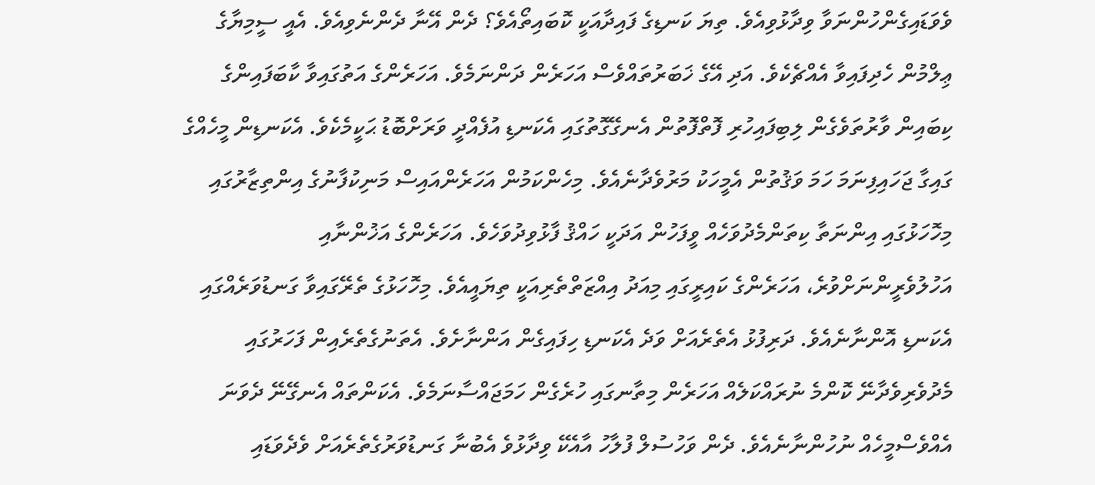ވެވަޑައިގެންހުންނަވާ ވިދާޅުވިއެވެ. ތިޔަ ކަނޑިގެ ފައިދާއަކީ ކޮބައިތޯއެވެ؟ ދެން އޭނާ ދެންނެވިއެވެ. އެއީ ސީމިޔާގެ ޢިލްމުން ހެދިފައިވާ އެއްޗެކެވެ. އަދި އޭގެ ޚަބަރުތައްވެސް އަހަރެން ދަންނަމެވެ. އަހަރެންގެ އަތުގައިވާ ކާބަފައިންގެ ކިބައިން ވާރުތަވެގެން ލިބިފައިހުރި ފޮތްފޮތުން އެނގޭގޮތުގައި އެކަނޑި އުފެއްދީ ވަރަށްބޮޑު ޙަކީމެކެވެ. އެކަނޑިން މީހެއްގެ ގައިގާ ޖަހައިފިނަމަ ހަމަ ވަޤުތުން އެމީހަކު މަރުވެދާނެއެވެ. މިހެންކަމުން އަހަރެންއައިސް މަނިކުފާނުގެ އިންތިޒާރުގައި މިހޮހަޅުގައި އިންނަތާ ކިތަންމެދުވަހެއް ވީފަހުން އަދަކީ ހައްޤު ފާޅުވިދުވަހެވެ. އަހަރެންގެ އަޚުންނާއި އަހުލުވެރީންނަށްވުރެ، އަހަރެންގެ ކައިރީގައި މިއަދު އިއްޒަތްތެރިއަކީ ތިޔައީއެވެ. މިހޮހަޅުގެ ތެރޭގައިވާ ގަނޑުވަރެއްގައި އެކަނޑި އޮންނާނެއެވެ. ދަރިފުޅު އެތެރެއަށް ވަދެ އެކަނޑި ހިފައިގެން އަންނާށެވެ. އެތަނުގެތެރެއިން ފަހަރުގައި މެދުވެރިވެދާނޭ ކޮންމެ ނުރައްކަލެއް އަހަރެން މިތާނގައި ހުރެގެން ހަމަޖައްސާނަމެވެ. އެކަންތައް އެނގޭނޭ ދެވަނަ އެއްވެސްމީހެއް ނުހުންނާނެއެވެ. ދެން ވަހުސުލް ފުލާހު އާއެކޭ ވިދާޅުވެ އެބުނާ ގަނޑުވަރުގެތެރެއަށް ވެދެވަޑައި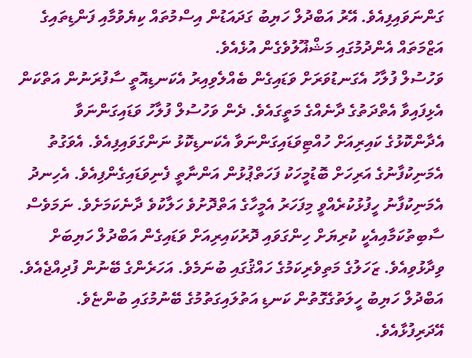ގަންނަވައިފިއެވެ. އޭރު އަބްދުލް ހަޔިބު ގަދައަޑުން އިސްމުތައް ކިޔެވުމާއި ފަންޑިތައިގެ އަޒްމަތައް އެންދުމުގައި މަޝްޣޫލުވެގެން އުޅެއެވެ.
ވަހުސުލް ފުލާހު އެގަނޑުވަރަށް ވަޑައިގެން ބެއްލެވިއިރު އެކަނޑިއޮތީ ސާފުރަނުން އަތްކަން އެޅިފައިވާ އެތްދަތުގެ ދާނެއްގެ މަތީގައެވެ. ދެން ވަހުސުލް ފުލާހު ވަޑައިގަންނަވާ އެދާންކޮޅުގެ ކައިރިއަށް ހުއްޓިވަޑައިގަންނަވާ އެކަނޑިކޮޅު ނަންގަވައިފިއެވެ. އެވަގުތު އެމަނިކުފާނުގެ އަރިހަށް ބޮޑުމީހަކު ފަހަތްޕުޅުން އަންނާތީ ފެނިވަޑައިގެންފިއެވެ. އެހިނދު އެމަނިކުފާނު ހީފުޅުކުރެއްވީ މިފަހަރު އެމީހާގެ އަތްދޮށުވެ ހަލާކުވެ ދާނެކަމަށެވެ. ނަމަވެސް ސާބިތުކަމާއިއެކީ ކުރިޔަށް ހިންގަވައި ދޮރުކައިރިއަށް ވަޑައިގެން އަބްދުލް ހަޔިބަށް ވިދާޅުވިއެވެ. ޒަހަލުގެ މަތިވެރިކަމުގެ ހައްޤުގައި ބުނަމެވެ. އަހަރެންގެ ބޭނުން ފުދިއްޖެއެވެ. އަބްދުލް ހަޔިބު ހީލަތުގެގޮތުން ކަނޑި އަތުލައިގަތުމުގެ ބޭނުމުގައި ބުންޏެވެ. އޭދަރިފުޅާއެވެ.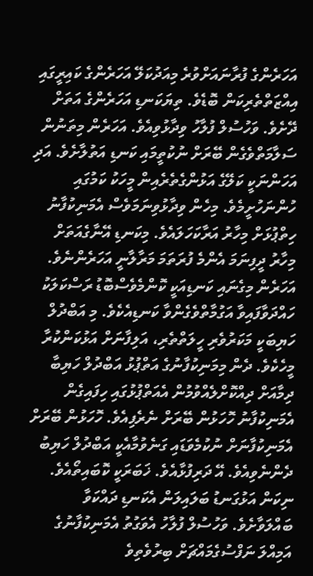އަހަރެންގެ ފުރާނައަށްވުރެ މިއަދުކަލޭ އަހަރެންގެ ކައިރީގައި އިއްޒަތްތެރިކަން ބޮޑެވެ. ތިޔަކަނޑި އަހަރެންގެ އަތަށް ދޭށެވެ. ވަހުސުލް ފުލާހު ވިދާޅުވިއެވެ. އަހަރެން މިތަނުން ސަލާމަތްވެގެން ބޭރަށް ނުކުތީމައި ކަނޑި އަތުލާށެވެ. އަދި އަހަންނަކީ ކަލޭގެ އަޅުންގެތެރެއިން މީހަކު ކަމުގައި ހުންނަހުށީމެވެ. މިހެން ވިދާޅުވިނަމަވެސް އެމަނިކުފާނު ހިތްޕުޅަށް މިހާރު އަރާކަހަލައެވެ. މިކަނޑި އޭނާގެއަތަށް މިހާރު ދީފިނަމަ އެންމެ ފުރަތަމަ މަރާލާނީ އަހަރެންނެވެ. އަހަރެން މިގެނައި ކަނޑިއަކީ ކޮންމެވެސްބޮޑު ރަސްކަލަކު ހައްދަވާފައިވާ އަގުމާތްވެގެންވާ ކަނޑިއެކެވެ. މި އަބްދުލް ހަޔިބަކީ މަކަރުވެރި ހީލަތްތެރި، އަލިފާނަށް އަޅުކަންކުރާ މީހެކެވެ. ދެން މިމަނިކުފާނުގެ އަތްޕުޅު އަބްދުލް ހަޔިބާ ދިމާއަށް ދިއްކޮށްލެއްވުމުން އެއަތްޕުޅުގައި ހިފައިގެން އެމަނިކުފާނު ހޮހަޅުން ބޭރަށް ނެރެފިއެވެ. ހޮހަޅުން ބޭރަށް އެމަނިކުފާނަށް ނުކުމެވަޑައި ގަނެވުމާއެކީ އަބްދުލް ހަޔިބު ދެންނެވިއެވެ. އޭ ދަރިފުޅާއެވެ. ޚަބަރަކީ ކޮބައިތޯއެވެ. ނިކަން އަޅުގަނޑު ބަލައިލަން އެކަނޑި ދައްކަވާ ބައްލަވާށެވެ. ވަހުސުލް ފުލާހު އެވަގުތު އެމަނިކުފާނުގެ އަމިއްލަ ނަފްސުގެމައްޗަށް ބިރުވެތިވެ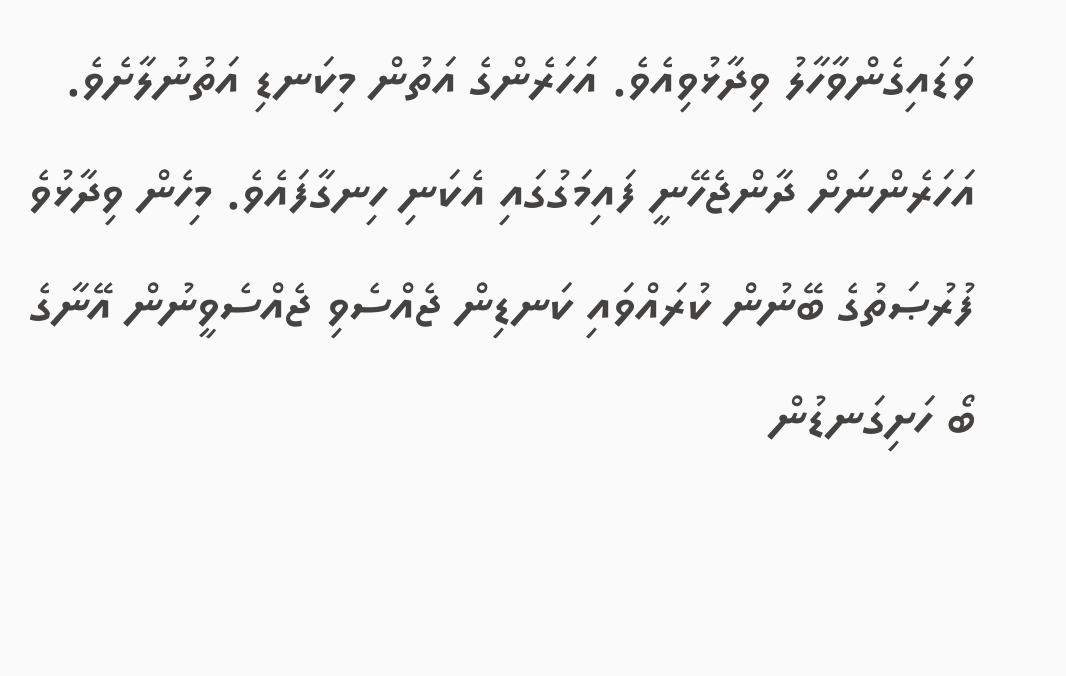ވަޑައިގެންވާހާލު ވިދާޅުވިއެވެ. އަހަރެންގެ އަތުން މިކަނޑި އަތުނުލާށެވެ. އަހަރެންނަށް ދާންޖެހޭނީ ފައިމަގުގައި އެކަނި ހިނގާފައެވެ. މިހެން ވިދާޅުވެ ފުރުޞަތުގެ ބޭނުން ކުރައްވައި ކަނޑިން ޖެއްސެވި ޖެއްސެވީނުން އޭނާގެ ބޯ ހަށިގަނޑުން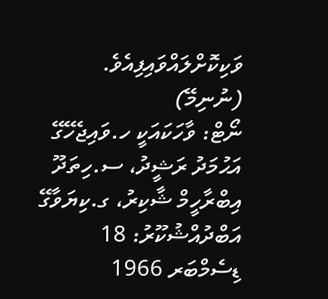ވަކިކޮށްލައްވައިފިއެވެ.
(ނުނިމޭ)
ނޯޓް: ވާހަކައަކީ ހ.ވައިޖެހޭގޭ އަޙުމަދު ރަޝީދު، ސ.ހިތަދޫ އިބްރާހީމް ޝާކިރު، ގ.ކިޔަވާގޭ އަބްދުއްޝުކޫރު: 18 ޑިސެމްބަރ 1966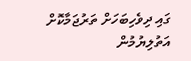ގައި ދިވެހިބަހަށް ތަރުޖަމާކޮށް އަތުލިޔުމުން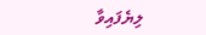ލިޔެފައިވާ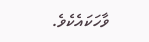ވާހަކައެކެވެ.